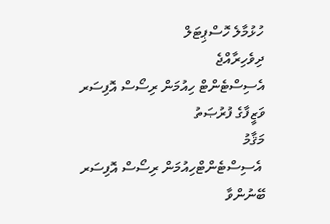ހުޅުމާލެ ހޮސްޕިޓަލް
ދިވެހިރާއްޖެ
އެސިސްޓެންޓް ހިއުމަން ރިސޯސް އޮފިސަރ
ވަޒީފާގެ ފުރުޞަތު
މަޤާމު
 އެސިސްޓެންޓްހިއުމަން ރިސޯސް އޮފިސަރ
ބޭނުންވާ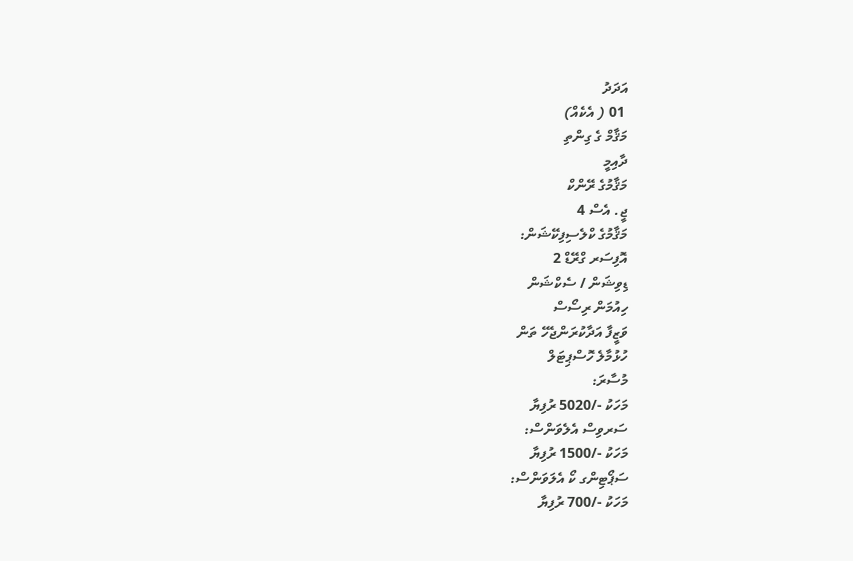އަދަދު
 01 ( އެކެއް)
މަޤާމް ގެ ގިންތި
ދާއިމީ
މަޤާމުގެ ރޭންކް
ޖީ. އެސް 4
މަޤާމުގެ ކްލެސިފިކޭޝަން:
އޮފިސަރ ގްރޭޑް 2
ޑިވިޝަން / ސެކްޝަން
ހިއުމަން ރިސޯސް
ވަޒީފާ އަދާކުރަންޖެހޭ ތަން
ހުޅުމާލެ ހޮސްޕިޓަލް
މުސާރަ:
މަހަކު -/5020 ރުފިޔާ
ސަރވިސް އެލެވަންސް:
މަހަކު -/1500 ރުފިޔާ
ސަޕޯޓިންގ ކޯ އެލަވަންސް:
މަހަކު -/700 ރުފިޔާ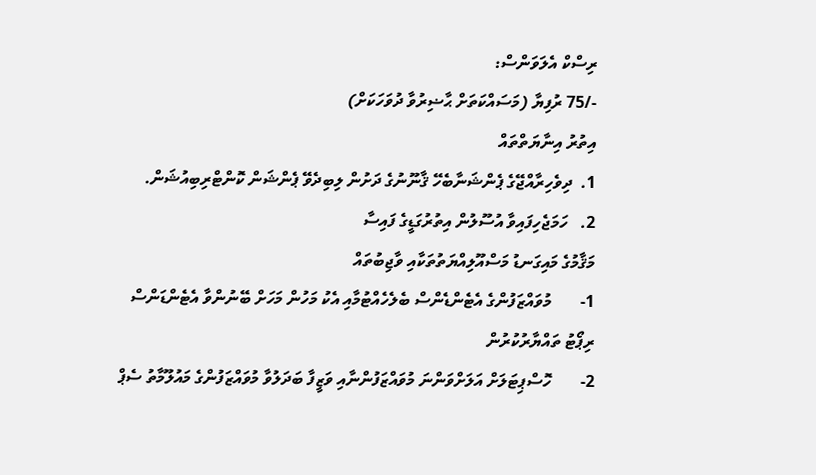ރިސްކް އެލަވަންސް:
-/75 ރުފިޔާ (މަސައްކަތަށް ޙާޟިރުވާ ދުވަހަކަށް)
އިތުރު އިނާޔަތްތައް
1.  ދިވެހިރާއްޖޭގެ ޕެންޝަނާބެހޭ ޤާނޫނުގެ ދަށުން ލިބިދެވޭ ޕެންޝަން ކޮންޓްރިބިއުޝަން.
2.   ހަމަޖެހިފައިވާ އުސޫލުން އިތުރުގަޑީގެ ފައިސާ
މަޤާމުގެ މައިގަނޑު މަސްއޫލިއްޔަތުތަކާއި ވާޖިބުތައް
1-       މުވައްޒަފުންގެ އެޓެންޑެންސް ބެލެހެއްޓުމާއި އެކު މަހުން މަހަށް ބޭނުންވާ އެޓެންޑަންސް ރިޕޯޓު ތައްޔާރުކުރުން
2-       ހޮސްޕިޓަލަށް އަލަށްވަންނަ މުވައްޒަފުންނާއި ވަޒީފާ ބަދަލުވާ މުވައްޒަފުންގެ މައުލޫމާތު ސެޕް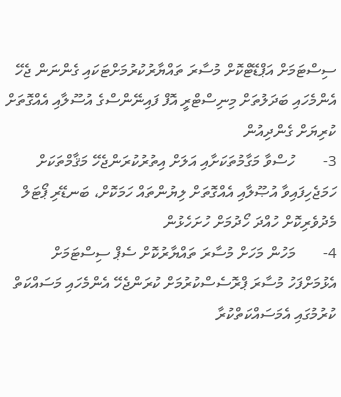ސިސްޓަމަށް އަޕްޑޭޓްކޮށް މުސާރަ ތައްޔާރުކުރުމަށްޓަކައި ގެންނަން ޖެހޭ އެންމެހައި ބަދަލުތަށް މިނިސްޓްރީ އޮފް ފައިނޭންސްގެ އުސޫލާއި އެއްގޮތަށް ކުރިޔަށް ގެންދިއުން
3-       ހުސްވާ މަގާމުތަކަށާއި އަލަށް އިތުރުކުރަންޖެހޭ މަޤާމްތަކަށް ހަމަޖެހިފައިވާ އުޞޫލާއި އެއްގޮތަށް ލިޔުންތައް ހަމަކޮށް، ބަނޑޭރި ޕޯޓަލް މެދުވެރިކޮށް ހުއްދަ ހޯދުމަށް ހުށަހެޅުން
4-       މަހުން މަހަށް މުސާރަ ތައްޔާރުކޮށް ސެޕް ސިސްޓަމަށް އެޅުމަށްފަހު މުސާރަ ޕްރޮސެސްކުރުމަށް ކުރަންޖެހޭ އެންމެހައި މަސައްކަތް ކުރުމުގައި އެމަސައްކަތްކުރާ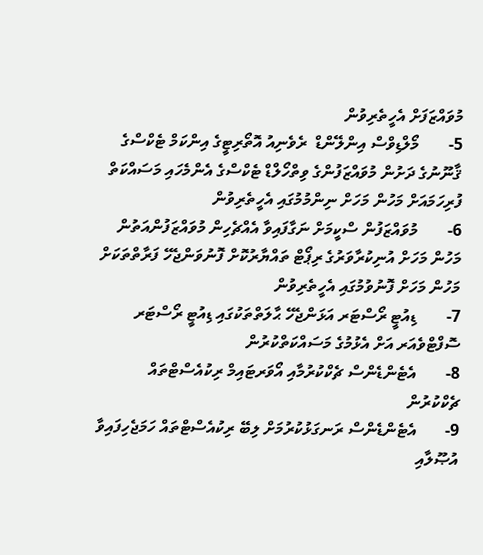މުވައްޒަފަށް އެހީތެރިވުން
5-       މޯލްޑިވްސް އިންލޭންޑް  ރެވެނިއު އޮތޯރިޓީގެ އިންކަމް ޓެކްސްގެ ޤާނޫނުގެ ދަށުން މުވައްޒަފުންގެ ވިތްހޯލްޑް ޓެކްސްގެ އެންމެހައި މަސައްކަތް ފުރިހަމައަށް މަހުން މަހަށް ނިންމުމުގައި އެހީތެރިވުން
6-       މުވައްޒަފުން ސްކީމަށް ނަގާފައިވާ އެއްޗެހިން މުވައްޒަފުންއަތުން މަހުން މަހަށް އުނިކުރާވަރުގެ ރިޕޯޓް ތައްޔާރުކޮށް ފޮނުވަންޖެހޭ ފަރާތްތަކަށް މަހުން މަހަށް ފޮނުވުމުގައި އެހީތެރިވުން
7-       ޑިއުޓީ ރޯސްޓަރ އަޅަންޖެހޭ ޙާލަތްތަކުގައި ޑިއުޓީ ރޯސްޓަރ ސޮފްޓްވެއަރ އަށް އެޅުމުގެ މަސައްކަތްކުރުން
8-       އެޓެންޑެންސް ޗެކްކުރުމާއި އޯވަރޓައިމް ރިކުއެސްޓްތައް ޗެކްކުރުން
9-       އެޓެންޑެންސް ރަނގަޅުކުރުމަށް ލިބޭ ރިކުއެސްޓްތައް ހަމަޖެހިފައިވާ އުޞޫލާއި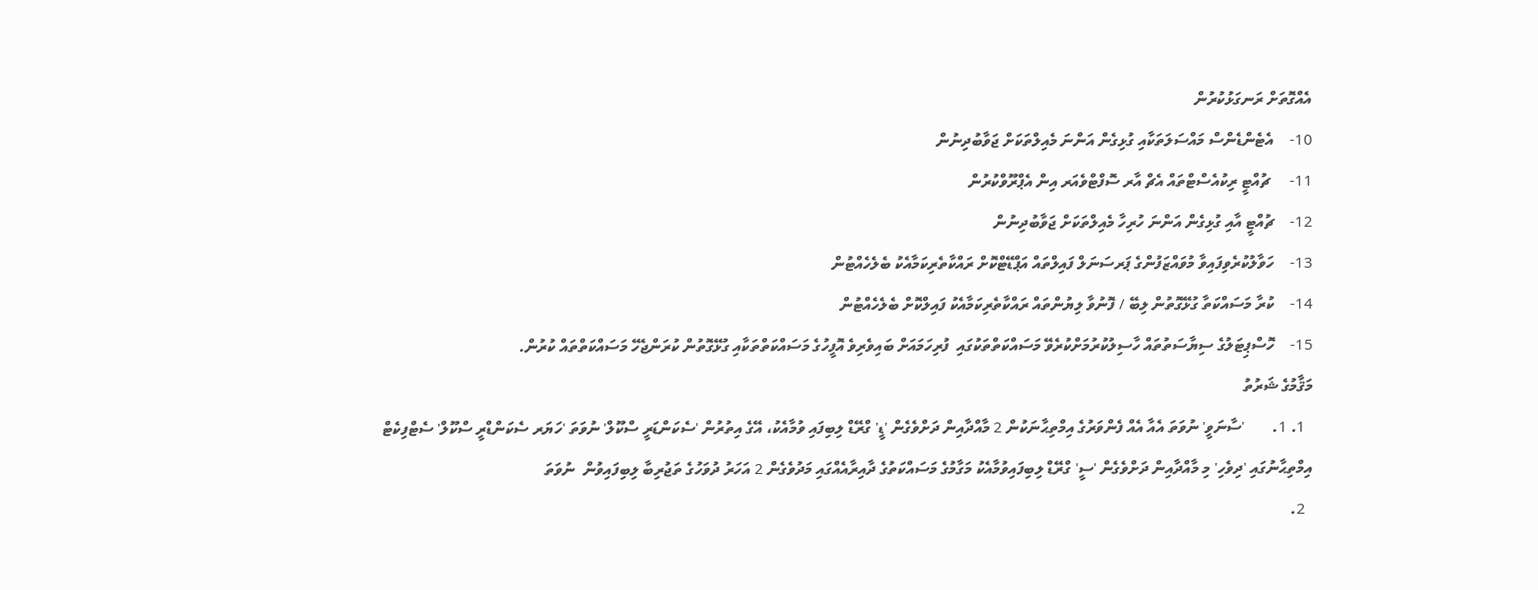އެއްގޮތަށް ރަނގަޅުކުރުން
10-    އެޓެންޑެންސް މައްސަލަތަކާއި ގުޅިގެން އަންނަ މެއިލްތަކަށް ޖަވާބުދިނުން
11-     ޗުއްޓީ ރިކުއެސްޓްތައް އެޗް އާރ ސޮފްޓްވެއަރ އިން އެޕްރޫވްކުރުން
12-    ޗުއްޓީ އާއި ގުޅިގެން އަންނަ ހުރިހާ މެއިލްތަކަށް ޖަވާބުދިނުން
13-    ހަވާލުކުރެވިފައިވާ މުވައްޒަފުންގެ ޕަރސަނަލް ފައިލްތައް އަޕްޑޭޓްކޮށް ރައްކާތެރިކަމާއެކު ބެލެހެއްޓުން
14-    ކުރާ މަސައްކަތާ ގުޅޭގޮތުން ލިބޭ / ފޮނުވާ ލިޔުންތައް ރައްކާތެރިކަމާއެކު ފައިލްކޮށް ބެލެހެއްޓުން
15-    ހޮސްޕިޓަލުގެ ސިޔާސަތުތައް ހާސިލުކުރުމަށްކުރެވޭ މަސައްކަތްތަކުގައި  ފުރިހަމައަށް ބައިވެރިވެ އޮފީހުގެ މަސައްކަތްތަކާއި ގުޅޭގޮތުން ކުރަންޖެހޭ މަސައްކަތްތައް ކުރުން.
މަޤާމުގެ ޝަރުތު
  1. 1.       'ސާނަވީ' ނުވަތަ އެއާ އެއް ފެންވަރުގެ އިމްތިޙާނަކުން 2 މާއްދާއިން ދަށްވެގެން 'ޑީ' ގްރޭޑް ލިބިފައި ވުމާއެކު، އޭގެ އިތުރުން 'ސެކަންޑަރީ ސްކޫލް' ނުވަތަ 'ހަޔަރ ސެކަންޑްރީ ސްކޫލް' ސެޓްފިކެޓް އިމްތިޙާނުގައި 'ދިވެހި' މި މާއްދާއިން ދަށްވެގެން 'ސީ' ގްރޭޑް ލިބިފައިވުމާއެކު މަގާމުގެ މަސައްކަތުގެ ދާއިރާއެއްގައި މަދުވެގެން 2 އަހަރު ދުވަހުގެ ތަޖުރިބާ ލިބިފައިވުން  ނުވަތަ
  2.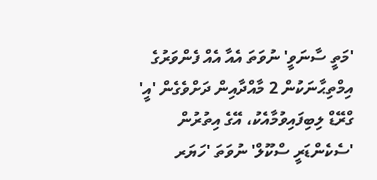'މަތީ ސާނަވީ' ނުވަތަ އެއާ އެއް ފެންވަރުގެ އިމްތިޙާނަކުން 2 މާއްދާއިން ދަށްވެގެން 'އީ' ގްރޭޑް ލިބިފައިވުމާއެކު، އޭގެ އިތުރުން 'ސެކެންޑަރީ ސްކޫލް' ނުވަތަ 'ހަޔަރ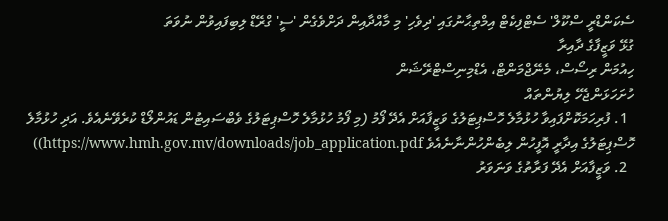ސެކަންޑްރީ ސްކޫލް' ސެޓްފިކެޓް އިމްތިޙާނުގައި 'ދިވެހި' މި މާއްދާއިން ދަށްވެގެން 'ސީ' ގްރޭޑް ލިބިފައިވުން ނުވަތަ
ގުޅޭ ވަޒީފާގެ ދާއިރާ
ހިއުމަން ރިސޯސް، މެނޭޖްމަންޓް، އެޑްމިނިސްޓްރޭޝަން
ހުށަހަޅަންޖެހޭ ލިޔުންތައް
  1. ފުރިހަމަކޮށްފައިވާ ހުޅުމާލެ ހޮސްޕިޓަލުގެ ވަޒީފާއަށް އެދޭ ފޯމު (މި ފޯމު ހުޅުމާލެ ހޮސްޕިޓަލުގެ ވެބްސައިޓުން ޑައުންލޯޑް ކުރެވޭނެއެވެ. އަދި ހުޅުމާލެ ހޮސްޕިޓަލުގެ އިދާރީ އޮފީހުން ލިބެންހުންނާނެއެވެ https://www.hmh.gov.mv/downloads/job_application.pdf))
  2. ވަޒީފާއަށް އެދޭ ފަރާތުގެ ވަނަވަރު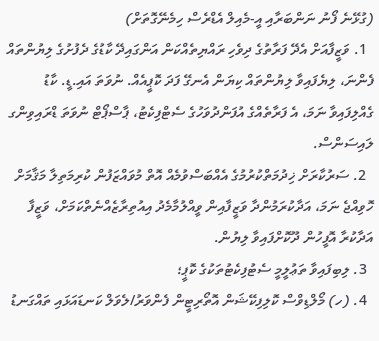(ގުޅޭނެ ފޯނު ނަންބަރާއި އީ-މެއިލް އެޑްރެސް ހިމެނޭގޮތަށް)
  1. ވަޒީފާއަށް އެދޭ ފަރާތުގެ ދިވެހި ރައްޔިތެއްކަން އަންގައިދޭ ކާޑުގެ ދެފުށުގެ ލިޔުންތައް ފެންނަ، ލިޔެފައިވާ ލިޔުންތައް ކިޔަން އެނގޭ ފަދަ ކޮޕީއެއް. ނުވަތަ އައި.ޑީ. ކާޑު ގެއްލިފައިވާ ނަމަ، އެ ފަރާތެއްގެ އުފަންދުވަހުގެ ސެޓްފިކެޓު، ޕާސްޕޯޓް ނުވަތަ ޑްރައިވިންގ ލައިސަންސް.
  2. ސަރުކާރަށް ޚިދުމަތްކުރުމުގެ އެއްބަސްވުމެއް އޮތް މުވައްޒަފުން ކުރިމަތިލާ މަޤާމަށް ހޮވިއްޖެ ނަމަ، އަދާކުރަމުންދާ ވަޒީފާއިން ވީއްލުމާމެދު އިއުތިރާޒެއްނެތްކަމަށް، ވަޒީފާ އަދާކުރާ އޮފީހުން ދޫކޮށްފައިވާ ލިޔުން.
  3. ލިބިފައިވާ ތަޢުލީމީ ސެޓުފިކެޓުތަކުގެ ކޮޕީ؛
  4. (ހ) މޯލްޑިވްސް ކޮލިފިކޭޝަން އޮތޯރިޓީން ފެންވަރު/ލެވަލް ކަނޑައަޅައި ތައްގަނޑު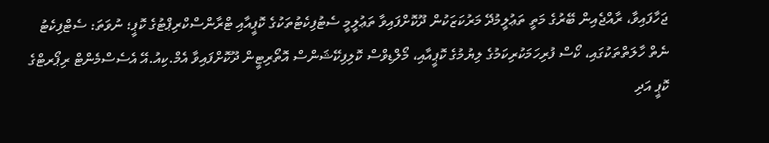ޖަހާފައިވާ، ރާއްޖެއިން ބޭރުގެ މަތީ ތަޢުލީމުދޭ މަރުކަޒަކުން ދޫކޮށްފައިވާ ތަޢުލީމީ ސެޓުފިކެޓުތަކުގެ ކޮޕީއާއި ޓްރާންސްކްރިޕްޓުގެ ކޮޕީ؛ ނުވަތަ: ސެޓްފިކެޓު ނެތް ހާލަތްތަކުގައި، ކޯސް ފުރިހަމަކުރިކަމުގެ ލިޔުމުގެ ކޮޕީއާއި، މޯލްޑިވްސް ކޮލިފިކޭޝަންސް އޮތޯރިޓީން ދޫކޮށްފައިވާ އެމް.ކިއު.އޭ އެސެސްމެންޓް ރިޕޯރޓްގެ ކޮޕީ އަދި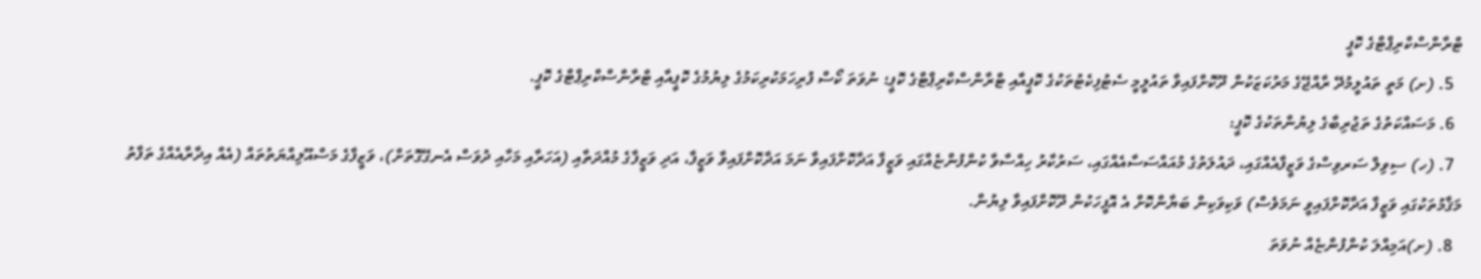ޓްރާންސްކްރިޕްޓްގެ ކޮޕީ
  5. (ށ) މަތީ ތައުލީމުދޭ ރާއްޖޭގެ މަރުކަޒަކުން ދޫކޮށްފައިވާ ތައުލީމީ ސެޓުފިކެޓުތަކުގެ ކޮޕީއާއި ޓްރާންސްކްރިޕްޓްގެ ކޮޕީ؛ ނުވަތަ ކޯސް ފުރިހަމަކުރިކަމުގެ ލިޔުމުގެ ކޮޕީއާއި ޓްރާންސްކްރިޕްޓްގެ ކޮޕީ.
  6. މަސައްކަތުގެ ތަޖުރިބާގެ ލިޔުންތަކުގެ ކޮޕީ:
  7. (ހ) ސިވިލް ސަރވިސްގެ ވަޒީފާއެއްގައި، ދައުލަތުގެ މުއައްސަސާއެއްގައި، ސަރުކާރު ހިއްސާވާ ކުންފުންޏެއްގައި ވަޒީފާ އަދާކޮށްފައިވާ ނަމަ އަދާކޮށްފައިވާ ވަޒީފާ، އަދި ވަޒީފާގެ މުއްދަތާއި (އަހަރާއި މަހާއި ދުވަސް އެނގޭގޮތަށް)، ވަޒީފާގެ މަސްއޫލިއްޔަތުތައް (އެއް އިދާރާއެއްގެ ތަފާތު މަޤާމުތަކުގައި ވަޒީފާ އަދާކޮށްފައިވީ ނަމަވެސް) ވަކިވަކިން ބަޔާންކޮށް އެ އޮފީހަކުން ދޫކޮށްފައިވާ ލިޔުން.
  8. (ށ)އަމިއްލަ ކުންފުންޏެއް ނުވަތަ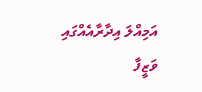އަމިއްލަ އިދާރާއެއްގައި ވަޒީފާ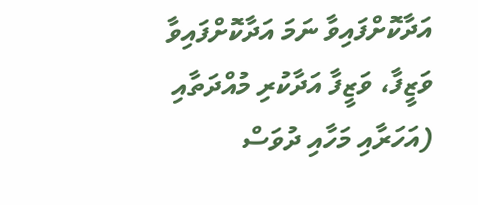އަދާކޮށްފައިވާ ނަމަ އަދާކޮށްފައިވާ ވަޒީފާ، ވަޒީފާ އަދާކުރި މުއްދަތާއި (އަހަރާއި މަހާއި ދުވަސް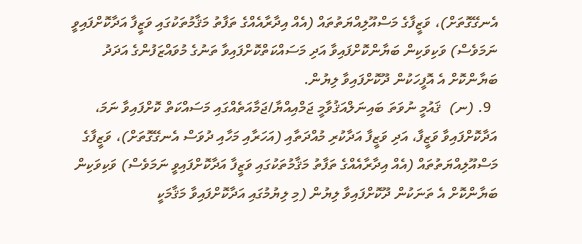އެނގޭގޮތަށް)، ވަޒީފާގެ މަސްއޫލިއްޔަތުތައް (އެއް އިދާރާއެއްގެ ތަފާތު މަޤާމުތަކުގައި ވަޒީފާ އަދާކޮށްފައިވީ ނަމަވެސް) ވަކިވަކިން ބަޔާންކޮށްފައިވާ އަދި މަސައްކަތްކޮށްފައިވާ ތަނުގެ މުވައްޒަފުންގެ އަދަދު ބަޔާންކޮށް އެ އޮފީހަކުން ދޫކޮށްފައިވާ ލިޔުން.
  9. (ނ)  ޤައުމީ ނުވަތަ ބައިނަލްއަޤުވާމީ ޖަމްއިއްޔާ/ޖަމާއަތެއްގައި މަސައްކަތް ކޮށްފައިވާ ނަމަ، އަދާކޮށްފައިވާ ވަޒީފާ، އަދި ވަޒީފާ އަދާކުރި މުއްދަތާއި (އަހަރާއި މަހާއި ދުވަސް އެނގޭގޮތަށް)، ވަޒީފާގެ މަސްއޫލިއްޔަތުތައް (އެއް އިދާރާއެއްގެ ތަފާތު މަޤާމުތަކުގައި ވަޒީފާ އަދާކޮށްފައިވީ ނަމަވެސް) ވަކިވަކިން ބަޔާންކޮށް އެ ތަނަކުން ދޫކޮށްފައިވާ ލިޔުން (މި ލިޔުމުގައި އަދާކޮށްފައިވާ މަޤާމަކީ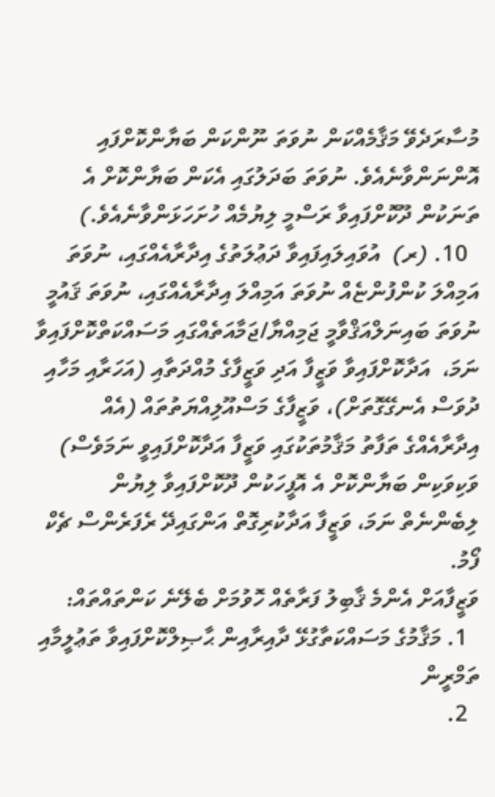މުސާރަދެވޭ މަޤާމެއްކަން ނުވަތަ ނޫންކަން ބަޔާންކޮށްފައި އޮންނަންވާނެއެވެ. ނުވަތަ ބަދަލުގައި އެކަން ބަޔާންކޮށް އެ ތަނަކުން ދޫކޮށްފައިވާ ރަސްމީ ލިޔުމެއް ހުށަހަޅަންވާނެއެވެ.)
  10. (ރ)  އުވައިލައިފައިވާ ދަޢުލަތުގެ އިދާރާއެއްގައި، ނުވަތަ އަމިއްލަ ކުންފުންޏެއް ނުވަތަ އަމިއްލަ އިދާރާއެއްގައި، ނުވަތަ ޤައުމީ ނުވަތަ ބައިނަލްއަޤްވާމީ ޖަމިއްޔާ/ޖަމާއަތެއްގައި މަސައްކަތްކޮށްފައިވާ ނަމަ،  އަދާކޮށްފައިވާ ވަޒީފާ އަދި ވަޒީފާގެ މުއްދަތާއި (އަހަރާއި މަހާއި ދުވަސް އެނގޭގޮތަށް)، ވަޒީފާގެ މަސްއޫލިއްޔަތުތައް (އެއް އިދާރާއެއްގެ ތަފާތު މަޤާމުތަކުގައި ވަޒީފާ އަދާކޮށްފައިވީ ނަމަވެސް) ވަކިވަކިން ބަޔާންކޮށް އެ އޮފީހަކުން ދޫކޮށްފައިވާ ލިޔުން ލިބެންނެތް ނަމަ، ވަޒީފާ އަދާކުރިގޮތް އަންގައިދޭ ރެފަރެންސް ޗެކް ފޯމު.
ވަޒީފާއަށް އެންމެ ޤާބިލު ފަރާތެއް ހޮވުމަށް ބެލޭނެ ކަންތައްތައް:
  1. މަޤާމުގެ މަސައްކަތާގުޅޭ ދާއިރާއިން ޙާޞިލްކޮށްފައިވާ ތަޢުލީމާއި ތަމްރީން
  2.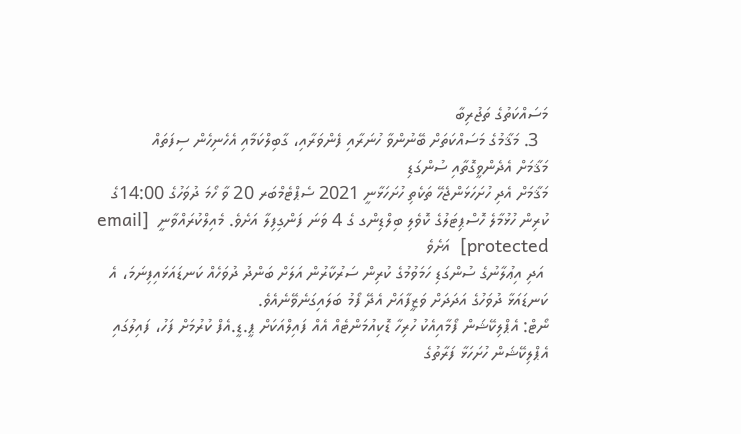މަސައްކަތުގެ ތަޖުރިބާ
  3. މަޤާމުގެ މަސައްކަތަށް ބޭނުންވާ ހުނަރާއި ފެންވަރާއި، ގާބިލްކަމާއި އެހެނިހެން ސިފަތައް
މަޤާމަށް އެދެންވީގޮތާއި ސުންގަޑި
މަޤާމަށް އެދި ހުށަހަޅަންޖެހޭ ތަކެތި ހުށަހަޅާނީ 2021 ސެޕްޓެމްބަރ 20 ވާ ހޯމަ ދުވަހުގެ 14:00ގެ ކުރިން ހުޅުމާލެ ހޮސްޕިޓަލުގެ ކޮވެލި ބިލްޑިންގ ގެ 4 ވަނަ ފަންގިފިލާ އަށެވެ. މެއިލްކުރައްވާނީ  [email protected]  އަށެވެ
 އަދި އިޢުލާނުގެ ސުންގަޑި ހަމަވުމުގެ ކުރިން ސަރުކާރުން އަލަށް ބަންދު ދުވަހެއް ކަނޑައަޅައިފިނަމަ، އެ ކަނޑައަޅާ ދުވަހުގެ އަދަދަށް ވަޒީފާއަށް އެދޭ ފޯމު ބަލައިގަނެވޭނެއެވެ.
ނޯޓް: އެޕްލިކޭޝަން ފޯމާއިއެކު ހުރިހާ ޑޮކިއުމަންޓެއް އެއް ފައިލްއަކަށް ޕީ.ޑީ.އެފް ކުރުމަށް ފަހު، ފައިލުގައި އެޕްލިކޭޝަން ހުށަހަޅާ ފަރާތުގެ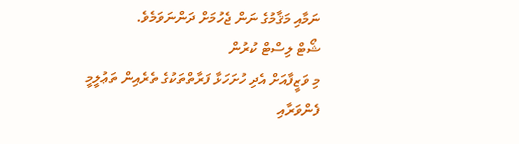ނަމާއި މަޤާމުގެ ނަން ޖެހުމަށް ދަންނަވަމެވެ.
ޝޯޓް ލިސްޓް ކުރުން
މި ވަޒީފާއަށް އެދި ހުށަހަޅާ ފަރާތްތަކުގެ ތެރެއިން ތަޢުލީމީ ފެންވަރާއި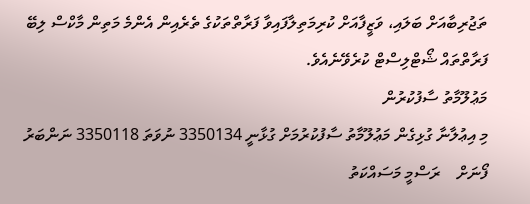ތަޖުރިބާއަށް ބަލައި، ވަޒީފާއަށް ކުރިމަތިލާފައިވާ ފަރާތްތަކުގެ ތެރެއިން އެންމެ މަތިން މާކްސް ލިބޭ ފަރާތްތައް ޝޯޓްލިސްޓް ކުރެވޭނެއެވެ.
މަޢުލޫމާތު ސާފުކުރުން
މި އިޢުލާނާ ގުޅިގެން މަޢުލޫމާތު ސާފުކުރުމަށް ގުޅާނީ 3350134 ނުވަތަ 3350118 ނަންބަރު ފޯނަށް    ރަސްމީ މަސައްކަތު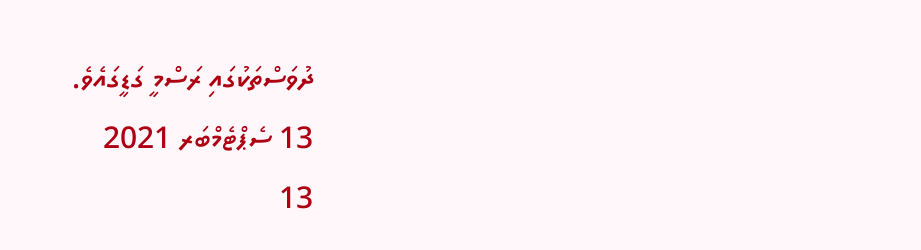ދުވަސްތަކުގައި ރަސްމީ ގަޑީގައެވެ.
13 ސެޕްޓެމްބަރ 2021
13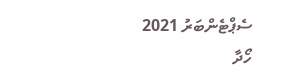ސެޕްޓެންބަރު 2021
ހޯދާ